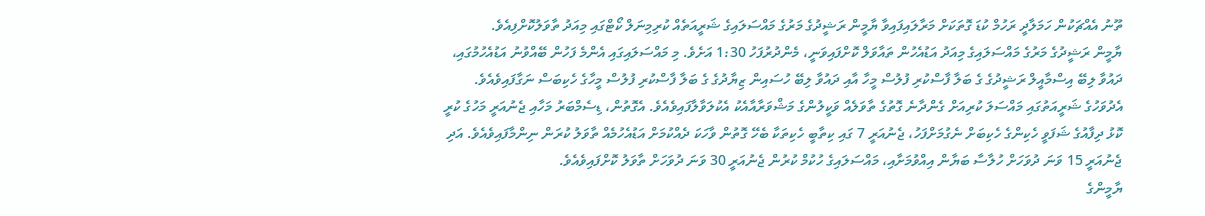ތޫނު އެއްޗަކުން ހަމަލާދީ ރަހުމް ކުޑަ ގޮތަކަށް މަރާލައިފައިވާ ޔާމީން ރަޝީދުގެ މަރުގެ މައްސަލައިގެ ޝަރީއަތެއް ކުރިމިނަލް ކޯޓްގައި މިއަދު ތާވަލުކޮށްފިއެވެ.
ޔާމީން ރަޝީދުގެ މަރުގެ މައްސަލައިގެ މިއަދު އަޑުއެހުން ތައާވަލް ކޮށްފައިވަނީ، މެންދުރުފަހު 1:30 އަށެވެ. މި މައްސަލައިގައި އެންމެ ފަހުން ބޭއްވުނު އަޑުއެހުމުގައި، ދައުވާ ލިބޭ އިސްމާއީލް ރަޝީދުގެ ގެ ބަލާ ފާސްކުރި ފުލުސް މީހާ އާއި ދައުވާ ލިބޭ ހުސައިން ޒިޔާދުގެ ގެ ބަލާ ފާސްކުރި ފުލުސް މީހާގެ ހެކިބަސް ނަގާފައިވެއެވެ.
އެދުވަހުގެ ޝަރީއަތުގައި މައްސަލަ ކުރިއަށް ގެންދާނެ ގޮތުގެ ތާވަލެއް ވަކީލުންގެ މަޝްވަރާއާއެކު އެކުލަވާލާފައިވެއެވެ. އެގޮތުން، ޑިސެމްބަރު މަހާއި ޖެނުއަރީ މަހުގެ ކުރީ ކޮޅު ދިފާއުގެ ޝަފަވީ ހެކިންގެ ހެކިބަށް ނެގުމަށްފަހު، ޖެނުއަރީ 7 ގައި ކިތާބީ ހެކިތަކާ ބެހޭ ގޮތުން ވާހަކަ ދެއްކުމަށް އަޑުއެހުމެއް ތާވަލު ކުރަން ނިންމާފައިވެއެވެ. އަދި ޖެނުއަރީ 15 ވަނަ ދުވަހަށް ހުލާސާ ބަޔާން އިއްވުމަށާއި، މައްސަލައިގެ ހުކުމް ކުރުން ޖެނުއަރީ 30 ވަނަ ދުވަހަށް ތާވަލު ކޮށްފައިވެއެވެ.
ޔާމީންގެ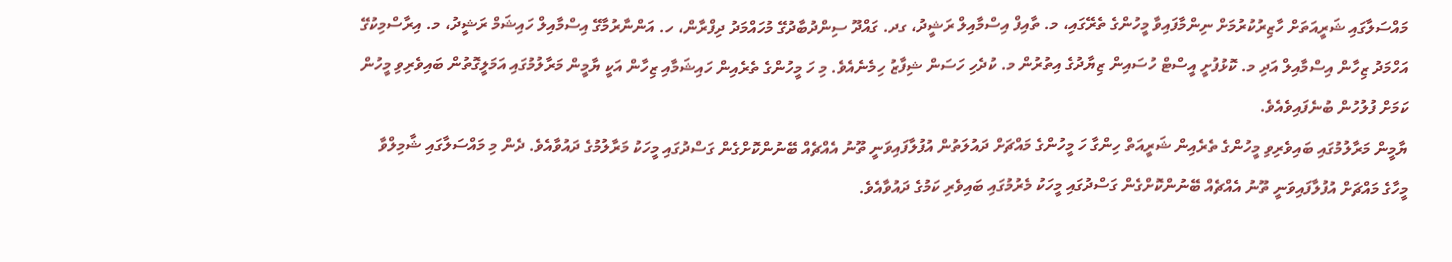މައްސަލާގައި ޝަރީއަތަށް ހާޒިރުކުރުމަށް ނިންމާފައިވާ މީހުންގެ ތެރޭގައި، މ. ތާއިފް އިސްމާއިލް ރަޝީދު، ގދ. ގައްދޫ ސިންދުބާދުގޭ މުހައްމަދު ދިފްރާން، ހ. އަންނާރުމާގޭ އިސްމާއިލް ހައިޝަމް ރަޝީދު، މ. އިރާސްމިކުގޭ އަހްމަދު ޒިހާން އިސްމާއިލް އަދި މ. ކޮޅުފުށީ އީސްޓް ހުސައިން ޒިޔާދުގެ އިތުރުން މ. ކުދެހި ހަސަން ޝިފާޒު ހިމެނެއެވެ. މި ހަ މީހުންގެ ތެރެއިން ހައިޝަމާއި ޒިހާން އަކީ ޔާމީން މަރާލުމުގައި އަމަލީގޮތުން ބައިވެރިވި މީހުން ކަމަށް ފުލުހުން ބުނެފައިވެއެވެ.
ޔާމީން މަރާލުމުގައި ބައިވެރިވި މީހުންގެ ތެރެއިން ޝަރީއަތް ހިންގާ ހަ މީހުންގެ މައްޗަށް ދައުލަތުން އުފުލާފައިވަނީ ތޫނު އެއްޗެއް ބޭނުންކޮށްގެން ގަސްދުގައި މީހަކު މަރާލުމުގެ ދައުވާއެވެ. ދެން މި މައްސަލާގައި ޝާމިލްވާ މީހާގެ މައްޗަށް އުފުލާފައިވަނީ ތޫނު އެއްޗެއް ބޭނުންކޮށްގެން ގަސްދުގައި މީހަކު މެރުމުގައި ބައިވެރި ކަމުގެ ދައުވާއެވެ.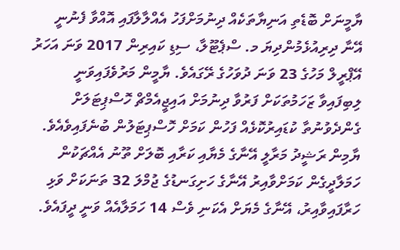ޔާމީނަށް ބޮޑެތި އަނިޔާތަކެއް ދިނުމަށްފަހު އެއްލާލާފައި އޮއްވާ ފެނުނީ އޭނާ ދިރިއުޅެމުންދިޔަ މ. ސްޕެޓޫލާ، ސިޑި ކައިރިން 2017 ވަނަ އަހަރު އޭޕްރީލް މަހުގެ 23 ވަނަ ދުވަހުގެ ރޭގައެވެ. ޔާމީން މަރުވެފައިވަނީ ލިބިފައިވާ ޒަހަމުތަކަށް ފަރުވާ ދިނުމަށް އައިޖީއެމްޗް ހޮސްޕިޓަލަށް ގެންދެވުނުތާ ކުޑައިރުކޮޅެއް ފަހުން ކަމަށް ހޮސްޕިޓަލުން ބުނެފައިވެއެވެ. ޔާމިން ރަޝީދު މަރާލީ އޭނާގެ މެޔާއި ކަރާއި ބޮލަށް ތޫނު އެއްޗަކުން ހަމަލާދީގެން ކަމަށްވާއިރު އޭނާގެ ހަށިގަނޑުގެ ޖުމްލަ 32 ތަނަކަށް ވަޅި ހަރާފައިވާއިރު، އޭނާގެ މެޔަށް އެކަނި ވެސް 14 ހަމަލާއެއް ވަނީ ދީފައެވެ.